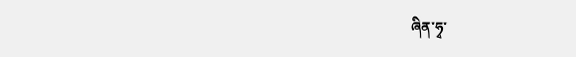ཞིན་ཧྭ་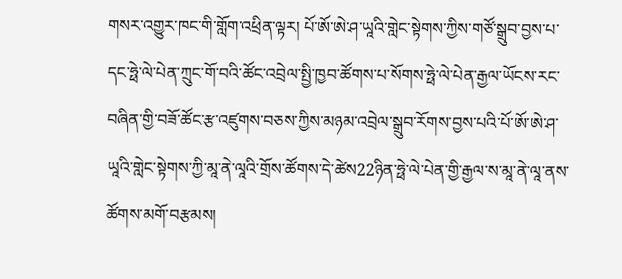གསར་འགྱུར་ཁང་གི་གློག་འཕྲིན་ལྟར། པོ་ཨོ་ཨེ་ཤ་ཡཱའི་གླེང་སྟེགས་ཀྱིས་གཙོ་སྒྲུབ་བྱས་པ་དང་ཧྥེ་ལེ་པེན་ཀྲུང་གོ་བའི་ཚོང་འབྲེལ་སྤྱི་ཁྱབ་ཚོགས་པ་སོགས་ཧྥེ་ལེ་པེན་རྒྱལ་ཡོངས་རང་བཞིན་གྱི་བཟོ་ཚོང་རྩ་འཛུགས་བཅས་ཀྱིས་མཉམ་འབྲེལ་སྒྲུབ་རོགས་བྱས་པའི་པོ་ཨོ་ཨེ་ཤ་ཡཱའི་གླེང་སྟེགས་ཀྱི་མཱ་ནེ་ལཱའི་གྲོས་ཚོགས་དེ་ཚེས22ཉིན་ཧྥེ་ལེ་པེན་གྱི་རྒྱལ་ས་མཱ་ནེ་ལཱ་ནས་ཚོགས་མགོ་བརྩམས།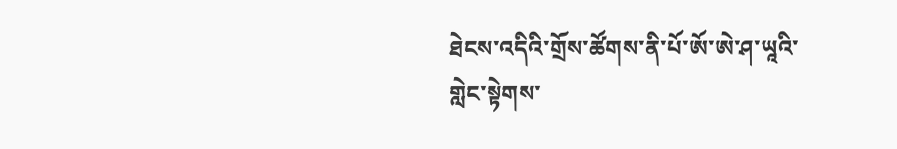ཐེངས་འདིའི་གྲོས་ཚོགས་ནི་པོ་ཨོ་ཨེ་ཤ་ཡཱའི་གླེང་སྟེགས་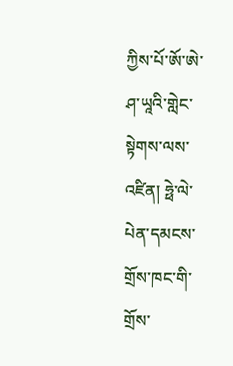ཀྱིས་པོ་ཨོ་ཨེ་ཤ་ཡཱའི་གླེང་སྟེགས་ལས་འཛིན། ཧྥེ་ལེ་པེན་དམངས་གྲོས་ཁང་གི་གྲོས་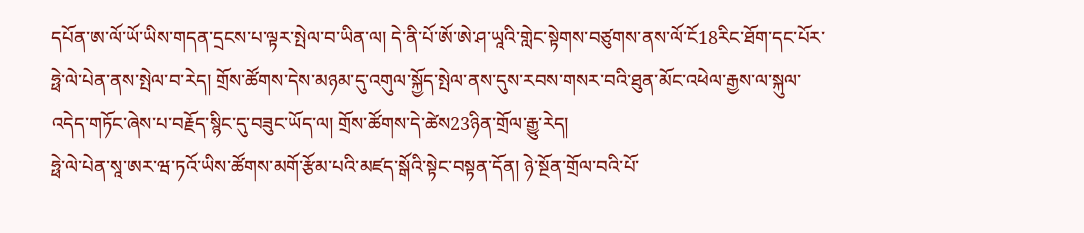དཔོན་ཨ་ལོ་ཡོ་ཡིས་གདན་དྲངས་པ་ལྟར་སྤེལ་བ་ཡིན་ལ། དེ་ནི་པོ་ཨོ་ཨེ་ཤ་ཡཱའི་གླེང་སྟེགས་བཙུགས་ནས་ལོ་ངོ18རིང་ཐོག་དང་པོར་ཧྥེ་ལེ་པེན་ནས་སྤེལ་བ་རེད། གྲོས་ཚོགས་དེས་མཉམ་དུ་འགུལ་སྐྱོད་སྤེལ་ནས་དུས་རབས་གསར་བའི་ཐུན་མོང་འཕེལ་རྒྱས་ལ་སྐུལ་འདེད་གཏོང་ཞེས་པ་བརྗོད་སྙིང་དུ་བཟུང་ཡོད་ལ། གྲོས་ཚོགས་དེ་ཚེས23ཉིན་གྲོལ་རྒྱུ་རེད།
ཧྥེ་ལེ་པེན་སཱ་ཨར་ཝ་ཏའོ་ཡིས་ཚོགས་མགོ་རྩོམ་པའི་མཛད་སྒོའི་སྟེང་བསྟན་དོན། ཉེ་སྔོན་གྲོལ་བའི་པོ་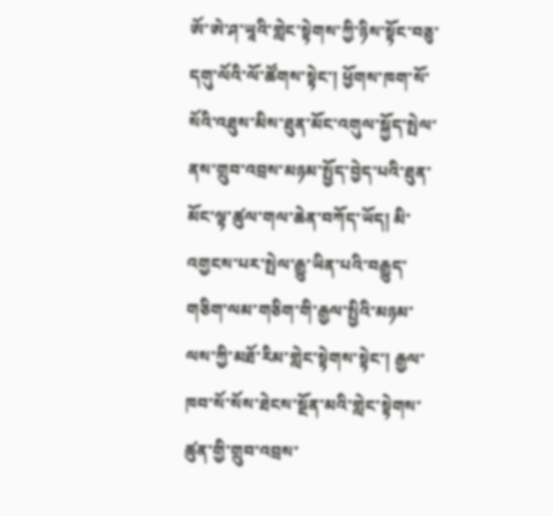ཨོ་ཨེ་ཤ་ཡཱའི་གླེང་སྟེགས་ཀྱི་ཉིས་སྟོང་བཅུ་དགུ་ལོའི་ལོ་ཚོགས་སྟེང་། ཕྱོགས་ཁག་སོ་སོའི་འཐུས་མིས་ཐུན་མོང་འགུལ་སྐྱོད་སྤེལ་ནས་གྲུབ་འབྲས་མཉམ་སྤྱོད་བྱེད་པའི་ཐུན་མོང་ལྟ་ཚུལ་གལ་ཆེན་བཀོད་ཡོད། མི་འགྱངས་པར་སྤེལ་རྒྱུ་ཡིན་པའི་བརྒྱུད་གཅིག་ལམ་གཅིག་གི་རྒྱལ་སྤྱིའི་མཉམ་ལས་ཀྱི་མཐོ་རིམ་གླེང་སྟེགས་སྟེང་། རྒྱལ་ཁབ་སོ་སོས་ཐེངས་སྔོན་མའི་གླེང་སྟེགས་ཚུན་གྱི་གྲུབ་འབྲས་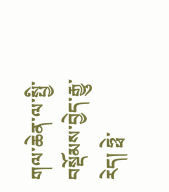གལ་ཆེན་ལ་སྤྱི་བསྡོམས་བྱེད་རྒྱུ་རེད། ཧྥེ་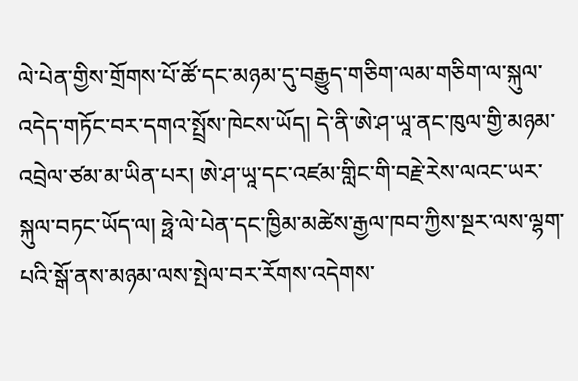ལེ་པེན་གྱིས་གྲོགས་པོ་ཚོ་དང་མཉམ་དུ་བརྒྱུད་གཅིག་ལམ་གཅིག་ལ་སྐུལ་འདེད་གཏོང་བར་དགའ་སྤྲོས་ཁེངས་ཡོད། དེ་ནི་ཨེ་ཤ་ཡཱ་ནང་ཁུལ་གྱི་མཉམ་འབྲེལ་ཙམ་མ་ཡིན་པར། ཨེ་ཤ་ཡཱ་དང་འཛམ་གླིང་གི་བརྗེ་རེས་ལའང་ཡར་སྐུལ་བཏང་ཡོད་ལ། ཧྥེ་ལེ་པེན་དང་ཁྱིམ་མཚེས་རྒྱལ་ཁབ་ཀྱིས་སྔར་ལས་ལྷག་པའི་སྒོ་ནས་མཉམ་ལས་སྤེལ་བར་རོགས་འདེགས་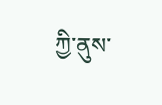ཀྱི་ནུས་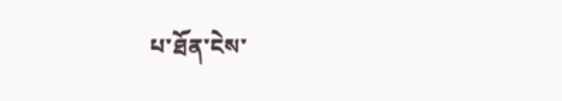པ་ཐོན་ངེས་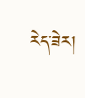རེད་ཟེར།